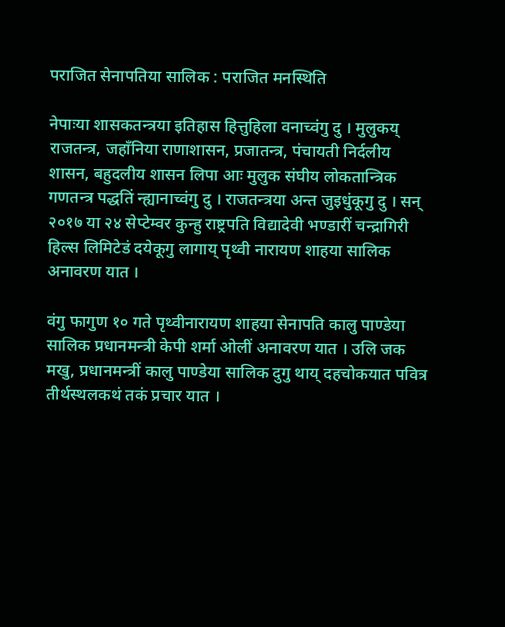पराजित सेनापतिया सालिक : पराजित मनस्थिति

नेपाःया शासकतन्त्रया इतिहास हित्तुहिला वनाच्वंगु दु । मुलुकय् राजतन्त्र, जहाँनिया राणाशासन, प्रजातन्त्र, पंचायती निर्दलीय शासन, बहुदलीय शासन लिपा आः मुलुक संघीय लोकतान्त्रिक गणतन्त्र पद्धतिं न्ह्यानाच्वंगु दु । राजतन्त्रया अन्त जुइधुंकूगु दु । सन् २०१७ या २४ सेप्टेम्वर कुन्हु राष्ट्रपति विद्यादेवी भण्डारीं चन्द्रागिरी हिल्स लिमिटेडं दयेकूगु लागाय् पृथ्वी नारायण शाहया सालिक अनावरण यात ।

वंगु फागुण १० गते पृथ्वीनारायण शाहया सेनापति कालु पाण्डेया सालिक प्रधानमन्त्री केपी शर्मा ओलीं अनावरण यात । उलि जक मखु, प्रधानमन्त्रीं कालु पाण्डेया सालिक दुगु थाय् दहचोकयात पवित्र तीर्थस्थलकथं तकं प्रचार यात ।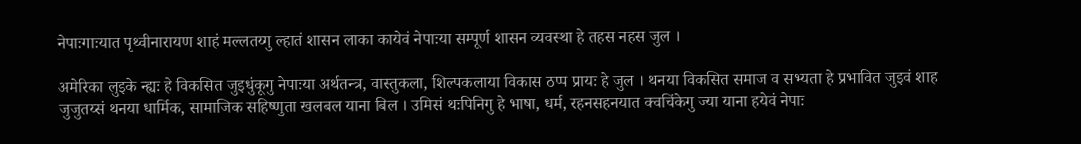नेपाःगाःयात पृथ्वीनारायण शाहं मल्लतय्गु ल्हातं शासन लाका कायेवं नेपाःया सम्पूर्ण शासन व्यवस्था हे तहस नहस जुल ।

अमेरिका लुइके न्ह्यः हे विकसित जुइधुंकूगु नेपाःया अर्थतन्त्र, वास्तुकला, शिल्पकलाया विकास ठप्प प्रायः हे जुल । थनया विकसित समाज व सभ्यता हे प्रभावित जुइवं शाह जुजुतय्सं थनया धार्मिक, सामाजिक सहिष्णुता खलबल याना बिल । उमिसं थःपिनिगु हे भाषा, धर्म, रहनसहनयात क्वचिंकेगु ज्या याना हयेवं नेपाः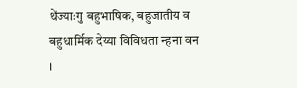थेंज्याःगु बहुभाषिक, बहुजातीय व बहुधार्मिक देय्या विविधता न्हना वन ।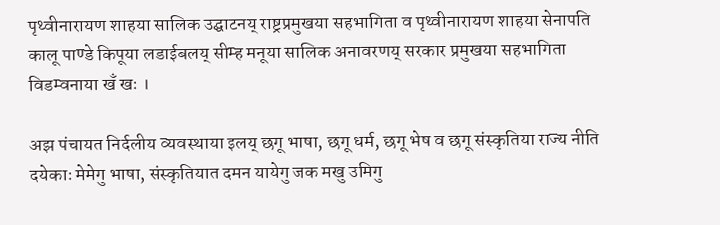पृथ्वीनारायण शाहया सालिक उद्घाटनय् राष्ट्रप्रमुखया सहभागिता व पृथ्वीनारायण शाहया सेनापति कालू पाण्डे किपूया लडाईबलय् सीम्ह मनूया सालिक अनावरणय् सरकार प्रमुखया सहभागिता विडम्वनाया खँ खः ।

अझ पंचायत निर्दलीय व्यवस्थाया इलय् छगू भाषा, छगू धर्म, छगू भेष व छगू संस्कृतिया राज्य नीति दयेकाः मेमेगु भाषा, संस्कृतियात दमन यायेगु जक मखु उमिगु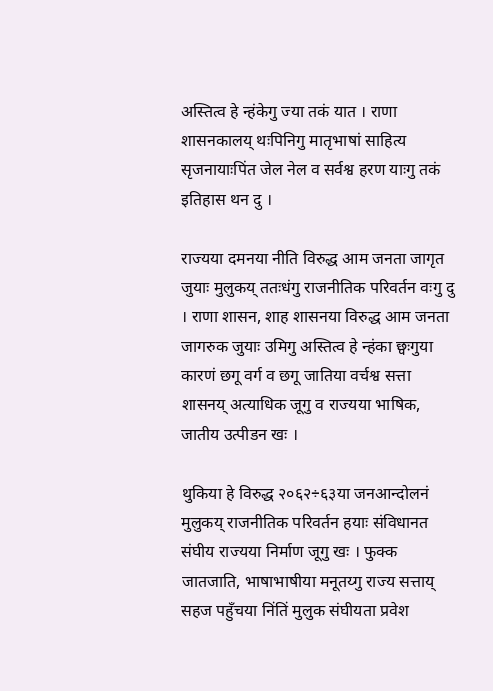अस्तित्व हे न्हंकेगु ज्या तकं यात । राणा शासनकालय् थःपिनिगु मातृभाषां साहित्य सृजनायाःपिंत जेल नेल व सर्वश्व हरण याःगु तकं इतिहास थन दु ।

राज्यया दमनया नीति विरुद्ध आम जनता जागृत जुयाः मुलुकय् ततःधंगु राजनीतिक परिवर्तन वःगु दु । राणा शासन, शाह शासनया विरुद्ध आम जनता जागरुक जुयाः उमिगु अस्तित्व हे न्हंका छ्वःगुया कारणं छगू वर्ग व छगू जातिया वर्चश्व सत्ता शासनय् अत्याधिक जूगु व राज्यया भाषिक, जातीय उत्पीडन खः ।

थुकिया हे विरुद्ध २०६२÷६३या जनआन्दोलनं मुलुकय् राजनीतिक परिवर्तन हयाः संविधानत संघीय राज्यया निर्माण जूगु खः । फुक्क जातजाति, भाषाभाषीया मनूतय्गु राज्य सत्ताय् सहज पहुँचया निंतिं मुलुक संघीयता प्रवेश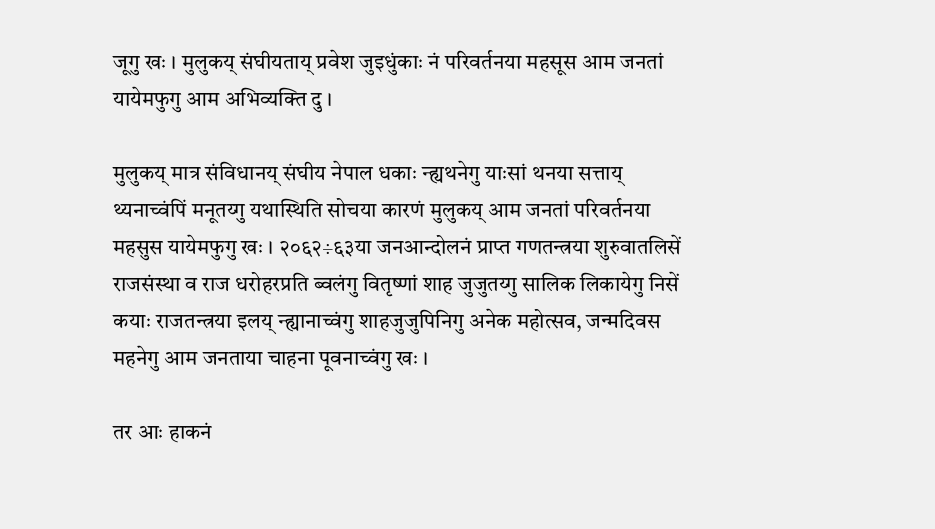जूगु खः । मुलुकय् संघीयताय् प्रवेश जुइधुंकाः नं परिवर्तनया महसूस आम जनतां यायेमफुगु आम अभिव्यक्ति दु ।

मुलुकय् मात्र संविधानय् संघीय नेपाल धकाः न्ह्यथनेगु याःसां थनया सत्ताय् थ्यनाच्वंपिं मनूतय्गु यथास्थिति सोचया कारणं मुलुकय् आम जनतां परिवर्तनया महसुस यायेमफुगु खः । २०६२÷६३या जनआन्दोलनं प्राप्त गणतन्त्रया शुरुवातलिसें राजसंस्था व राज धरोहरप्रति ब्वलंगु वितृष्णां शाह जुजुतय्गु सालिक लिकायेगु निसें कयाः राजतन्त्रया इलय् न्ह्यानाच्वंगु शाहजुजुपिनिगु अनेक महोत्सव, जन्मदिवस महनेगु आम जनताया चाहना पूवनाच्वंगु खः ।

तर आः हाकनं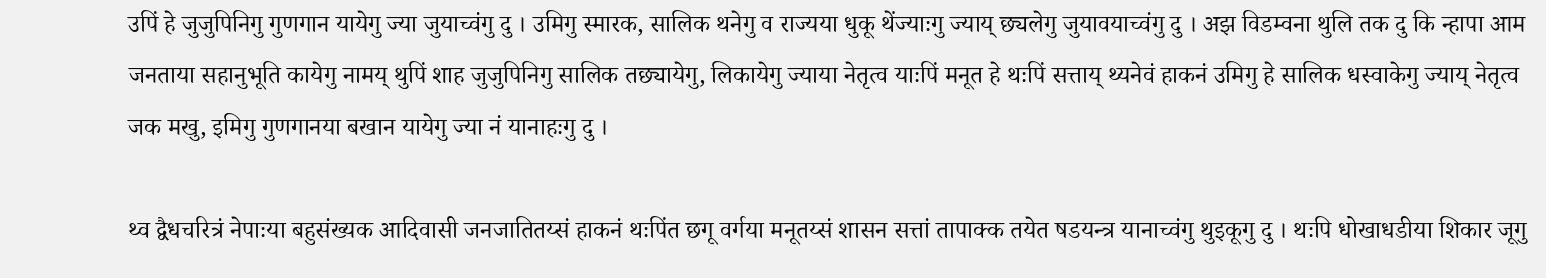उपिं हे जुजुपिनिगु गुणगान यायेगु ज्या जुयाच्वंगु दु । उमिगु स्मारक, सालिक थनेगु व राज्यया धुकू थेंज्याःगु ज्याय् छ्यलेगु जुयावयाच्वंगु दु । अझ विडम्वना थुलि तक दु कि न्हापा आम जनताया सहानुभूति कायेगु नामय् थुपिं शाह जुजुपिनिगु सालिक तछ्यायेगु, लिकायेगु ज्याया नेतृत्व याःपिं मनूत हे थःपिं सत्ताय् थ्यनेवं हाकनं उमिगु हे सालिक धस्वाकेगु ज्याय् नेतृत्व जक मखु, इमिगु गुणगानया बखान यायेगु ज्या नं यानाहःगु दु ।

थ्व द्वैधचरित्रं नेपाःया बहुसंख्यक आदिवासी जनजातितय्सं हाकनं थःपिंत छगू वर्गया मनूतय्सं शासन सत्तां तापाक्क तयेत षडयन्त्र यानाच्वंगु थुइकूगु दु । थःपि धोखाधडीया शिकार जूगु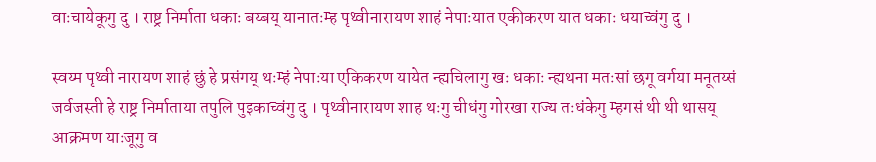वाःचायेकूगु दु । राष्ट्र निर्माता धकाः बय्बय् यानातःम्ह पृथ्वीनारायण शाहं नेपाःयात एकीकरण यात धकाः धयाच्वंगु दु ।

स्वय्म पृथ्वी नारायण शाहं छुं हे प्रसंगय् थःम्हं नेपाःया एकिकरण यायेत न्ह्यचिलागु खः धकाः न्ह्यथना मतःसां छगू वर्गया मनूतय्सं जर्वजस्ती हे राष्ट्र निर्माताया तपुलि पुइकाच्वंगु दु । पृथ्वीनारायण शाह थःगु चीधंगु गोरखा राज्य तःधंकेगु म्हगसं थी थी थासय् आक्रमण याःजूगु व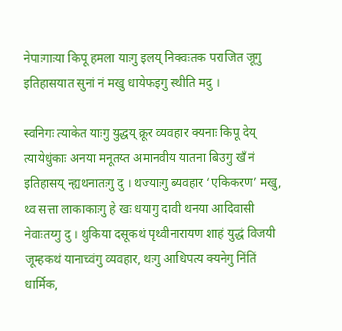नेपाःगाःया किपू हमला याःगु इलय् निक्वःतक पराजित जूगु इतिहासयात सुनां नं मखु धायेफइगु स्थीति मदु ।

स्वनिगः त्याकेत याःगु युद्धय् क्रूर व्यवहार क्यनाः किपू देय् त्यायेधुंकाः अनया मनूतय्त अमानवीय यातना बिउगु खँ नं इतिहासय् न्ह्यथनातःगु दु । थज्याःगु ब्यवहार ‘एकिकरण’ मखु, थ्व सत्ता लाकाकाःगु हे खः धयागु दावी थनया आदिवासी नेवाःतय्गु दु । थुकिया दसूकथं पृथ्वीनारायण शाहं युद्धं विजयी जूम्हकथं यानाच्वंगु व्यवहार, थःगु आधिपत्य क्यनेगु निंतिं धार्मिक,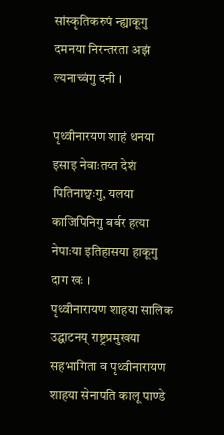सांस्कृतिकरुपं न्ह्याकूगु दमनया निरन्तरता अझं ल्यनाच्वंगु दनी ।

पृथ्वीनारयण शाहं थनया इसाइ नेवाःतय्त देशं पितिनाछ्वःगु, यलया काजिपिनिगु बर्बर हत्या नेपाःया इतिहासया हाकूगु दाग खः ।
पृथ्वीनारायण शाहया सालिक उद्घाटनय् राष्ट्रप्रमुखया सहभागिता व पृथ्वीनारायण शाहया सेनापति कालू पाण्डे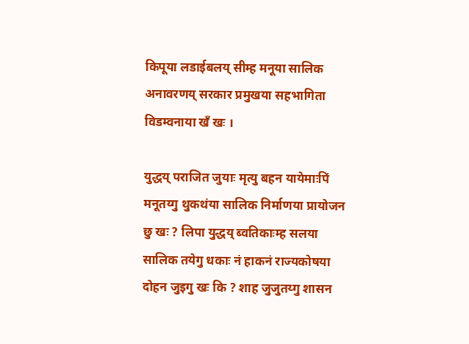किपूया लडाईबलय् सीम्ह मनूया सालिक अनावरणय् सरकार प्रमुखया सहभागिता विडम्वनाया खँ खः ।

युद्धय् पराजित जुयाः मृत्यु बहन यायेमाःपिं मनूतय्गु थुकथंया सालिक निर्माणया प्रायोजन छु खः ? लिपा युद्धय् ब्वतिकाःम्ह सलया सालिक तयेगु धकाः नं हाकनं राज्यकोषया दोहन जुइगु खः कि ? शाह जुजुतय्गु शासन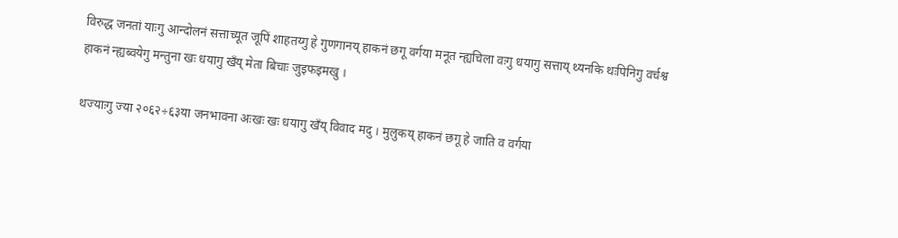विरुद्ध जनतां याःगु आन्दोलनं सत्ताच्यूत जूपिं शाहतय्गु हे गुणगानय् हाकनं छगू वर्गया मनूत न्ह्यचिला वःगु धयागु सत्ताय् थ्यनकि थःपिनिगु वर्चश्व हाकनं न्ह्यब्वयेगु मन्तुना खः धयागु खँय् मेता बिचाः जुइफइमखु ।

थज्याःगु ज्या २०६२÷६३या जनभावना अःखः खः धयागु खँय् विवाद मदु । मुलुकय् हाकनं छगू हे जाति व वर्गया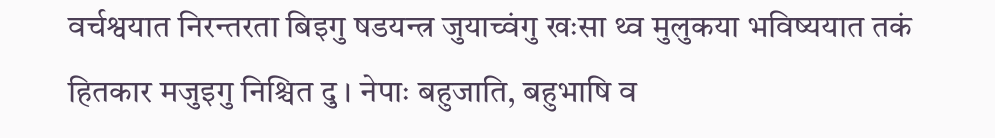वर्चश्वयात निरन्तरता बिइगु षडयन्त्र जुयाच्वंगु खःसा थ्व मुलुकया भविष्ययात तकं हितकार मजुइगु निश्चित दु । नेपाः बहुजाति, बहुभाषि व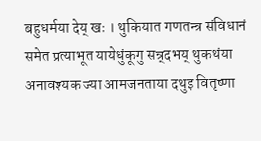बहुधर्मया देय् खः । थुकियात गणतन्त्र संविधानं समेत प्रत्याभूत यायेधुंकूगु सन्र्दभय् थुकथंया अनावश्यक ज्या आमजनताया दथुइ वितृष्णा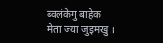ब्वलंकेगु बाहेक मेता ज्या जुइमखु ।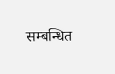सम्बन्धित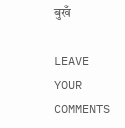बुखँ

LEAVE YOUR COMMENTS